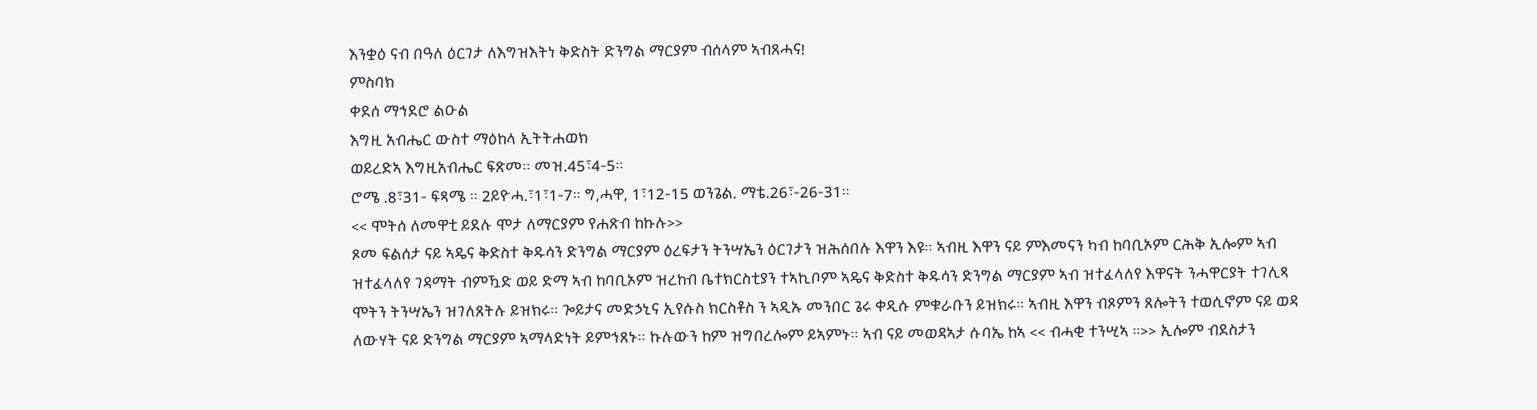እንቋዕ ናብ በዓለ ዕርገታ ለእግዝእትነ ቅድስት ድንግል ማርያም ብሰላም ኣብጸሓና!
ምስባክ
ቀደሰ ማኅደሮ ልዑል
እግዚ አብሔር ውስተ ማዕከላ ኢትትሐወክ
ወይረድኣ እግዚአብሔር ፍጽመ። መዝ.45፣4-5።
ሮሜ .8፣31- ፍጻሜ ። 2ይዮሓ.፣1፣1-7። ግ,ሓዋ, 1፣12-15 ወንጌል. ማቴ.26፣-26-31።
<< ሞትሰ ለመዋቲ ይደሉ ሞታ ለማርያም የሐጽብ ከኩሉ>>
ጾመ ፍልሰታ ናይ ኣዴና ቅድስተ ቅዱሳን ድንግል ማርያም ዕረፍታን ትንሣኤን ዕርገታን ዝሕሰበሉ እዋን እዩ። ኣብዚ እዋን ናይ ምእመናን ካብ ከባቢኦም ርሕቅ ኢሎም ኣብ ዝተፈላለየ ገዳማት ብምዃድ ወይ ድማ ኣብ ከባቢኦም ዝረከብ ቤተክርስቲያን ተኣኪቦም ኣዴና ቅድስተ ቅዱሳን ድንግል ማርያም ኣብ ዝተፈላለየ እዋናት ንሓዋርያት ተገሊጻ ሞትን ትንሣኤን ዝገለጸትሉ ይዝክሩ። ጐይታና መድኃኒና ኢየሱስ ክርስቶስ ን ኣዲኡ መንበር ጌሩ ቀዲሱ ምቁራቡን ይዝክሩ። ኣብዚ እዋን ብጾምን ጸሎትን ተወሲኖም ናይ ወዳ ለውሃት ናይ ድንግል ማርያም ኣማላድነት ይምኅጸኑ። ኩሉውን ከም ዝግበረሎም ይኣምኑ። ኣብ ናይ መወዳኣታ ሱባኤ ከኣ << ብሓቂ ተንሢኣ ።>> ኢሎም ብደስታን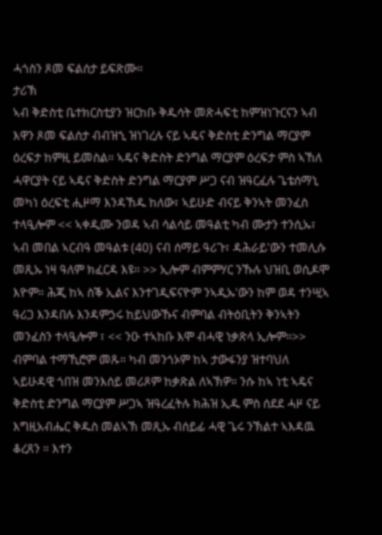ሓጎስን ጾመ ፍልሰታ ይፍጽሙ።
ታሪኽ
ኣብ ቅድስቲ ቤተክርስቲያን ዝርከቡ ቅዱሳት መጽሓፍቲ ከምዝነጉርናን ኣብ እዋን ጾመ ፍልሰታ ብብዝኂ ዝነገረሉ ናይ ኣዴና ቅድስቲ ድንግል ማርያም ዕረፍታ ከምዚ ይመስል። ኣዴና ቅድስት ድንግል ማርያም ዕረፍታ ምስ ኣኸለ ሓዋርያት ናይ ኣዴና ቅድስት ድንግል ማርያም ሥጋ ናብ ዝዓርፈሉ ጌቴሰማኒ መካነ ዕረፍቲ ሒዞማ እንዳኸዱ ከለው፣ ኣይሁድ ብናይ ቅንኣት መንፈስ ተላዒሎም << ኣቀዲሙ ንወዳ ኣብ ሳልሳይ መዓልቲ ካብ ሙታን ተንሲኡ፣ ኣብ መበል ኣርብዓ መዓልቱ (40) ናብ ሰማይ ዓሪጉ፣ ዳሕራይ'ውን ተመሊሱ መጺኡ ነዛ ዓለም ክፈርዳ እዩ። >> ኢሎም ብምምሃር ንኹሉ ህዝቢ ወሲዶሞ እዮም። ሕጂ ከኣ ስቕ ኢልና እንተገዲፍናዮም ንኣዲኡ'ውን ከም ወዳ ተንሢኣ ዓሪጋ እንዳበሉ እንዳምኃሩ ከይህውኹና ብምባል ብትዕቢትን ቅንኣትን መንፈስን ተላዒሎም ፣ << ንዑ ተኣከቡ እሞ ብሓዊ ነቃጽላ ኢሎም።>> ብምባል ተማኺሮም መጹ። ካብ መንጎኦም ከኣ ታውፋንያ ዝተባህለ ኣይሁዳዊ ጎበዝ መንእሰይ መሪጾም ከቃጽል ለኣኽዎ። ንሱ ከኣ ነቲ ኣዴና ቅድስቲ ድንግል ማርያም ሥጋኣ ዝዓረፈትሉ ክሕዝ ኢዱ ምስ ሰደደ ሓዞ ናይ እግዚአብሔር ቅዱስ መልኣኽ መጺኡ ብሰይፊ ሓዊ ጌሩ ንኽልተ ኣእዳዉ ቆረጸን ። እተን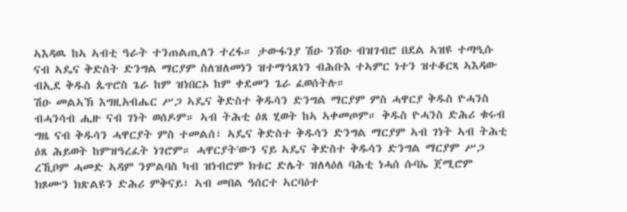ኣእዳዉ ከኣ ኣብቲ ዓራት ተንጠልጢለን ተረፋ። ታውፋንያ ሽዑ ንሽዑ ብዝገብሮ በደል ኣዝዩ ተጣዒሱ ናብ ኣዴና ቅድስት ድንግል ማርያም ስለዝለመነን ዝተማኅጸነን ብሕቡእ ተኣምር ነተን ዝተቆርጻ ኣእዳው ብኢደ ቅዱስ ጴጥሮስ ጌራ ከም ዝነበርኦ ከም ቀደመን ጌራ ፈወሰትሉ።
ሽዑ መልኣኽ እግዚአብሔር ሥጋ ኣዴና ቅድስተ ቅዱሳን ድንግል ማርያም ምስ ሓዋርያ ቅዱስ ዮሓንስ ብሓንሳብ ሒዙ ናብ ገነት ወሰዶም። ኣብ ትሕቲ ዕጸ ሂወት ከኣ ኣቀመጦም። ቅዱስ ዮሓንስ ድሕሪ ቁሩብ ግዜ ናብ ቅዱሳን ሓዋርያት ምስ ተመልሰ፣ ኣዴና ቅድስተ ቅዱሳን ድንግል ማርያም ኣብ ገነት ኣብ ትሕቲ ዕጸ ሕይወት ከምዝዓረፈት ነገሮም። ሓዋርያት'ውን ናይ ኣዴና ቅድስተ ቅዱሳን ድንግል ማርያም ሥጋ ረኺቦም ሓመድ ኣዳም ንምልባስ ካብ ዝነብሮም ክቱር ድሌት ዝለላዕለ ባሕቲ ነሓሰ ሱባኤ ጀሚሮም ክጾሙን ክጽልዩን ድሕሪ ምቅናይ፣ ኣብ መበል ዓሰርተ ኣርባዕተ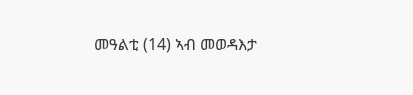መዓልቲ (14) ኣብ መወዳእታ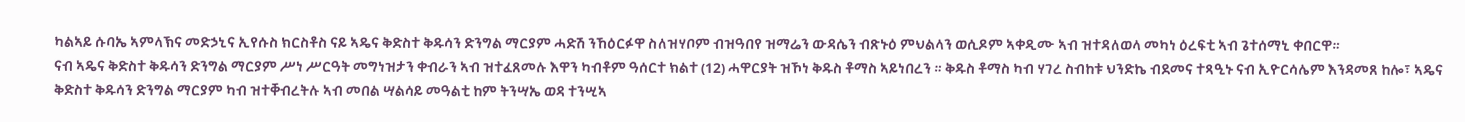ካልኣይ ሱባኤ ኣምላኽና መድኃኒና ኢየሱስ ክርስቶስ ናይ ኣዴና ቅድስተ ቅዱሳን ድንግል ማርያም ሓድሽ ንኸዕርፉዋ ስለዝሃቦም ብዝዓበየ ዝማሬን ውዳሴን ብጽኑዕ ምህልላን ወሲዶም ኣቀዲሙ ኣብ ዝተዳለወላ መካነ ዕረፍቲ ኣብ ጌተሰማኒ ቀበርዋ።
ናብ ኣዴና ቅድስተ ቅዱሳን ድንግል ማርያም ሥነ ሥርዓት መግነዝታን ቀብራን ኣብ ዝተፈጸመሉ እዋን ካብቶም ዓሰርተ ክልተ (12) ሓዋርያት ዝኾነ ቅዱስ ቶማስ ኣይነበረን ። ቅዱስ ቶማስ ካብ ሃገረ ስብከቱ ህንድኬ ብደመና ተጻዒኑ ናብ ኢዮርሳሌም እንዳመጸ ከሎ፣ ኣዴና ቅድስተ ቅዱሳን ድንግል ማርያም ካብ ዝተቐብረትሉ ኣብ መበል ሣልሳይ መዓልቲ ከም ትንሣኤ ወዳ ተንሢኣ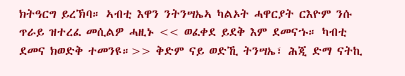ክትዓርግ ይረኽባ። ኣብቲ እዋን ንትንሣኤኣ ካልኦት ሓዋርያት ርእዮም ንሱ ጥራይ ዝተረፈ መሲልዎ ሓዚኑ << ወፈቀደ ይደቅ እም ደመናኁ። ካብቲ ደመና ክወድቅ ተመንዩ።>> ቅድም ናይ ወድኺ ትንሣኤ፣ ሕጂ ድማ ናትኪ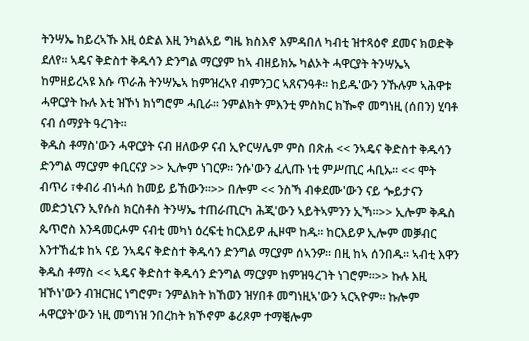ትንሣኤ ከይረኣኹ እዚ ዕድል እዚ ንካልኣይ ግዜ ክስእኖ እምዳበለ ካብቲ ዝተጻዕኖ ደመና ክወድቅ ደለየ። ኣዴና ቅድስተ ቅዱሳን ድንግል ማርያም ከኣ ብዘይክኡ ካልኦት ሓዋርያት ትንሣኤኣ ከምዘይረኣዩ እሱ ጥራሕ ትንሣኤኣ ከምዝረኣየ ብምንጋር ኣጸናንዓቶ። ከይዱ'ውን ንኹሉም ኣሕዋቱ ሓዋርያት ኩሉ እቲ ዝኾነ ክነግሮም ሓቢራ። ንምልክት ምእንቲ ምስክር ክዀኖ መግነዚ (ሰበን) ሂባቶ ናብ ሰማያት ዓረገት።
ቅዱስ ቶማስ'ውን ሓዋርያት ናብ ዘለውዎ ናብ ኢዮርሣሌም ምስ በጽሐ << ንኣዴና ቅድስተ ቅዱሳን ድንግል ማርያም ቀቢርናያ >> ኢሎም ነገርዎ። ንሱ'ውን ፈሊጡ ነቲ ምሥጢር ሓቢኡ። << ሞት ብጥሪ ፣ቀብሪ ብነሓሰ ከመይ ይኸውን።>> በሎም << ንስኻ ብቀደሙ'ውን ናይ ጐይታናን መድኃኒናን ኢየሱስ ክርስቶስ ትንሣኤ ተጠራጢርካ ሕጂ'ውን ኣይትኣምንን ኢኻ።>> ኢሎም ቅዱስ ጴጥሮስ እንዳመርሖም ናብቲ መካነ ዕረፍቲ ከርእይዎ ሒዞሞ ከዱ። ከርእይዎ ኢሎም መቓብር እንተኸፈቱ ከኣ ናይ ንኣዴና ቅድስተ ቅዱሳን ድንግል ማርያም ሰኣንዎ። በዚ ከኣ ሰንበዱ። ኣብቲ እዋን ቅዱስ ቶማስ << ኣዴና ቅድስተ ቅዱሳን ድንግል ማርያም ከምዝዓረገት ነገሮም።>> ኩሉ እዚ ዝኾነ'ውን ብዝርዝር ነግሮም፣ ንምልክት ክኸወን ዝሃበቶ መግነዚኣ'ውን ኣርኣዮም። ኩሎም ሓዋርያት'ውን ነዚ መግነዝ ንበረከት ክኾኖም ቆሪጾም ተማቒሎም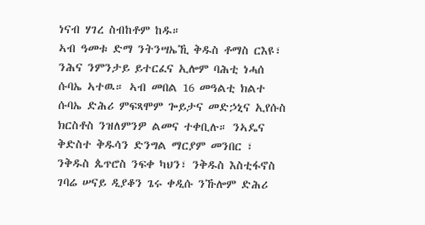ነናብ ሃገረ ስብከቶም ከዱ።
ኣብ ዓመቱ ድማ ንትንሣኤኺ ቅዱስ ቶማስ ርእዩ፣ ንሕና ንምንታይ ይተርፈና ኢሎም ባሕቲ ነሓሰ ሱባኤ ኣተዉ። ኣብ መበል 16 መዓልቲ ክልተ ሱባኤ ድሕሪ ምፍጻሞም ጐይታና መድኃኒና ኢየሱስ ክርስቶስ ንዝለምንዎ ልመና ተቀቢሉ። ንኣዴና ቅድስተ ቅዱሳን ድንግል ማርያም መንበር ፣ ንቅዱስ ጴጥሮስ ንፍቀ ካህን፣ ንቅዱስ እስቲፋኖስ ገባሬ ሠናይ ዲያቆን ጌሩ ቀዲሱ ንኹሎም ድሕሪ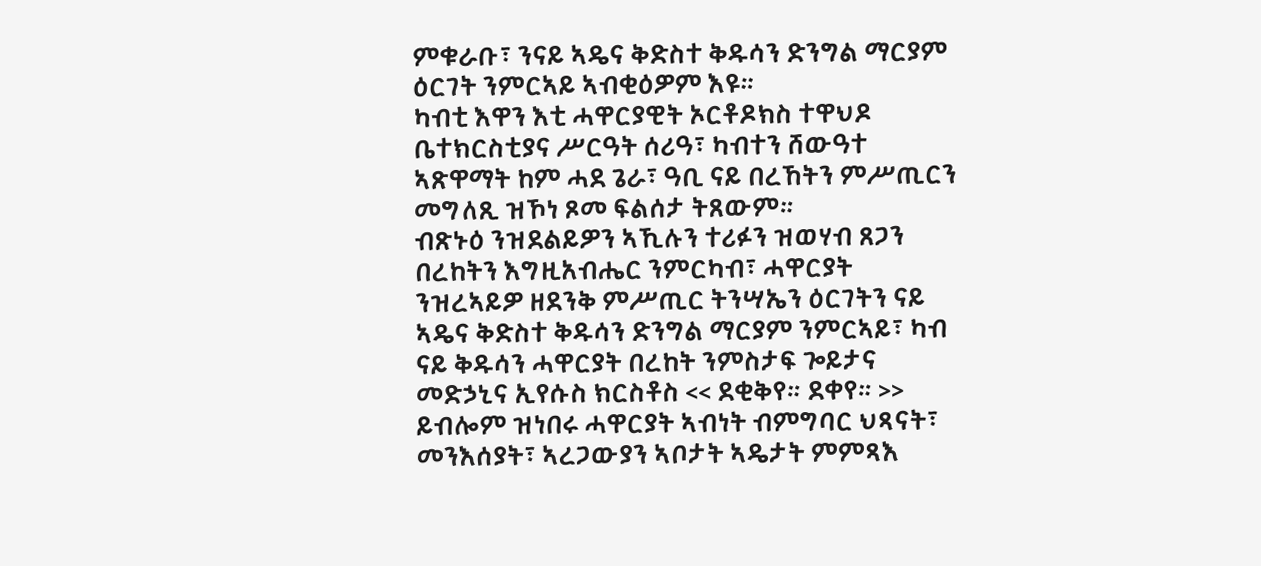ምቁራቡ፣ ንናይ ኣዴና ቅድስተ ቅዱሳን ድንግል ማርያም ዕርገት ንምርኣይ ኣብቂዕዎም እዩ።
ካብቲ እዋን እቲ ሓዋርያዊት ኦርቶዶክስ ተዋህዶ ቤተክርስቲያና ሥርዓት ሰሪዓ፣ ካብተን ሸውዓተ ኣጽዋማት ከም ሓደ ጌራ፣ ዓቢ ናይ በረኸትን ምሥጢርን መግለጺ ዝኾነ ጾመ ፍልሰታ ትጸውም።
ብጽኑዕ ንዝደልይዎን ኣኺሉን ተሪፉን ዝወሃብ ጸጋን በረከትን እግዚአብሔር ንምርካብ፣ ሓዋርያት ንዝረኣይዎ ዘደንቅ ምሥጢር ትንሣኤን ዕርገትን ናይ ኣዴና ቅድስተ ቅዱሳን ድንግል ማርያም ንምርኣይ፣ ካብ ናይ ቅዱሳን ሓዋርያት በረከት ንምስታፍ ጐይታና መድኃኒና ኢየሱስ ክርስቶስ << ደቂቅየ። ደቀየ። >> ይብሎም ዝነበሩ ሓዋርያት ኣብነት ብምግባር ህጻናት፣ መንእሰያት፣ ኣረጋውያን ኣቦታት ኣዴታት ምምጻእ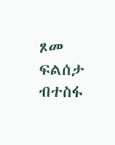ጾመ ፍልሰታ ብተስፋ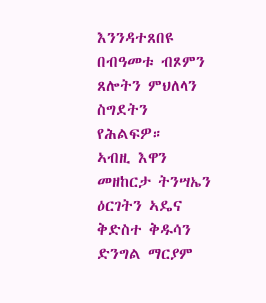እንንዳተጸበዩ በብዓመቱ ብጾምን ጸሎትን ምህለላን ስግደትን የሕልፍዎ።
ኣብዚ እዋን መዘከርታ ትንሣኤን ዕርገትን ኣዴና ቅድስተ ቅዱሳን ድንግል ማርያም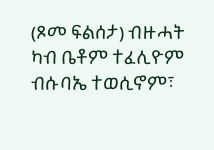(ጾመ ፍልሰታ) ብዙሓት ካብ ቤቶም ተፈሊዮም ብሱባኤ ተወሲኖም፣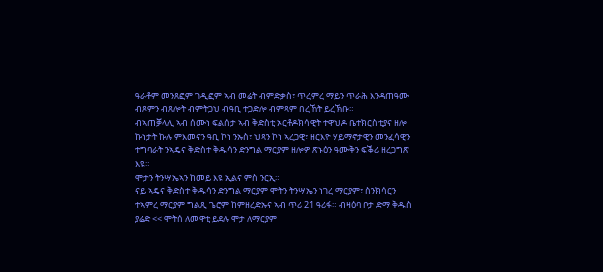ዓራቶም መንጸፎም ገዲፎም ኣብ መሬት ብምድቃስ፣ ጥረምረ ማይን ጥራሕ እንዳጠዓሙ ብጾምን ብጸሎት ብምትጋህ ብዓቢ ተጋድሎ ብምጻም በረኸት ይረኽቡ።
ብኣጠቓላሊ ኣብ ሰሙነ ፍልሰታ ኣብ ቅድስቲ ኦርቶዶክሳዊት ተዋህዶ ቤተክርስቲያና ዘሎ ኩነታት ኩሉ ምእመናን ዓቢ ኮነ ንኡስ፣ ህጻን ኮነ ኣረጋዊ፣ ዘርእዮ ሃይማኖታዊን መንፈሳዊን ተግባራት ንኣዴና ቅድስተ ቅዱሳን ድንግል ማርያም ዘሎዎ ጽኑዕን ዓሙቅን ፍቕሪ ዘረጋግጽ እዩ።
ሞታን ትንሣኤኣን ከመይ እዩ ኢልና ምስ ንርኢ።
ናይ ኣዴና ቅድስተ ቅዱሳን ድንግል ማርያም ሞትን ትንሣኤን ነገረ ማርያም፣ ስንክሳርን ተኣምረ ማርያም ግልጺ ጌሮም ከምዘረድኡና ኣብ ጥሪ 21 ዓሪፋ። ብዛዕባ ቦታ ድማ ቅዱስ ያሬድ << ሞትሰ ለመዋቲ ይደሉ ሞታ ለማርያም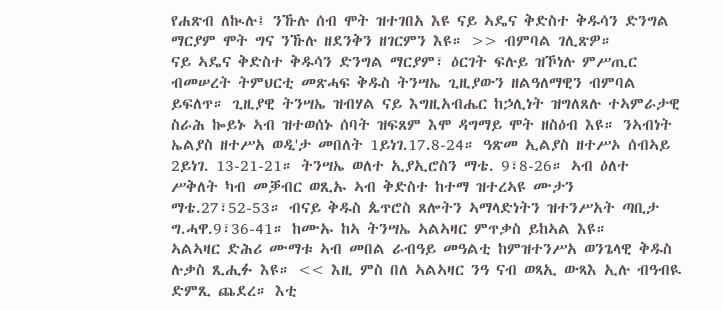የሐጽብ ለኲሉ፤ ንኹሉ ሰብ ሞት ዝተገበአ እዩ ናይ ኣዴና ቅድስተ ቅዱሳን ድንግል ማርያም ሞት ግና ንኹሉ ዘደንቅን ዘገርምን እዩ። >> ብምባል ገሊጽዎ።
ናይ ኣዴና ቅድስተ ቅዱሳን ድንግል ማርያም፣ ዕርገት ፍሉይ ዝኾነሉ ምሥጢር
ብመሠረት ትምህርቲ መጽሓፍ ቅዱስ ትንሣኤ ጊዚያውን ዘልዓለማዊን ብምባል ይፍለጥ። ጊዚያዊ ትንሣኤ ዝብሃል ናይ እግዚአብሔር ከኃሊነት ዝግለጸሉ ተኣምራታዊ ስራሕ ኰይኑ ኣብ ዝተወሰኑ ሰባት ዝፍጸም እሞ ዳግማይ ሞት ዘስዕብ እዩ። ንኣብነት ኤልያስ ዘተሥአ ወዲ'ታ መበለት 1ይነገ.17.8-24። ዓጽመ ኢልያስ ዘተሥኦ ሰብኣይ 2ይነገ. 13-21-21። ትንሣኤ ወለተ ኢያኢሮስን ማቴ. 9፣8-26። ኣብ ዕለተ ሥቅለት ካብ መቓብር ወጺኡ ኣብ ቅድስተ ከተማ ዝተረኣዩ ሙታን ማቴ.27፣52-53። ብናይ ቅዱስ ጴጥሮስ ጸሎትን ኣማላድነትን ዝተንሥአት ጣቢታ ግ.ሓዋ.9፣36-41። ከሙኡ ከኣ ትንሣኤ ኣልኣዛር ምጥቃስ ይከኣል እዩ።
ኣልኣዛር ድሕሪ ሙማቱ ኣብ መበል ራብዓይ መዓልቲ ከምዝተንሥአ ወንጌላዊ ቅዱስ ሉቃስ ጺሒፉ እዩ። << እዚ ምስ በለ ኣልኣዛር ንዓ ናብ ወጻኢ ውጻእ ኢሉ ብዓብዪ ድምጺ ጨደረ። እቲ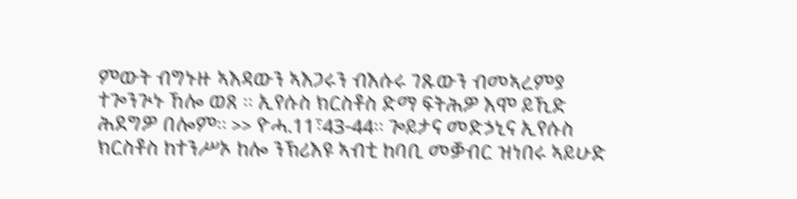ምውት ብግኑዙ ኣእዳውን ኣእጋሩን ብእሱሩ ገጹውን ብመኣረምያ ተጐንጒኑ ኸሎ ወጸ ። ኢየሱስ ክርስቶስ ድማ ፍትሕዎ እሞ ይኺድ ሕደግዎ በሎም። >> ዮሓ.11፣43-44። ጐይታና መድኃኒና ኢየሱስ ክርስቶስ ከተንሥኦ ከሎ ንኽሪእዩ ኣብቲ ከባቢ መቓብር ዝነበሩ ኣይሁድ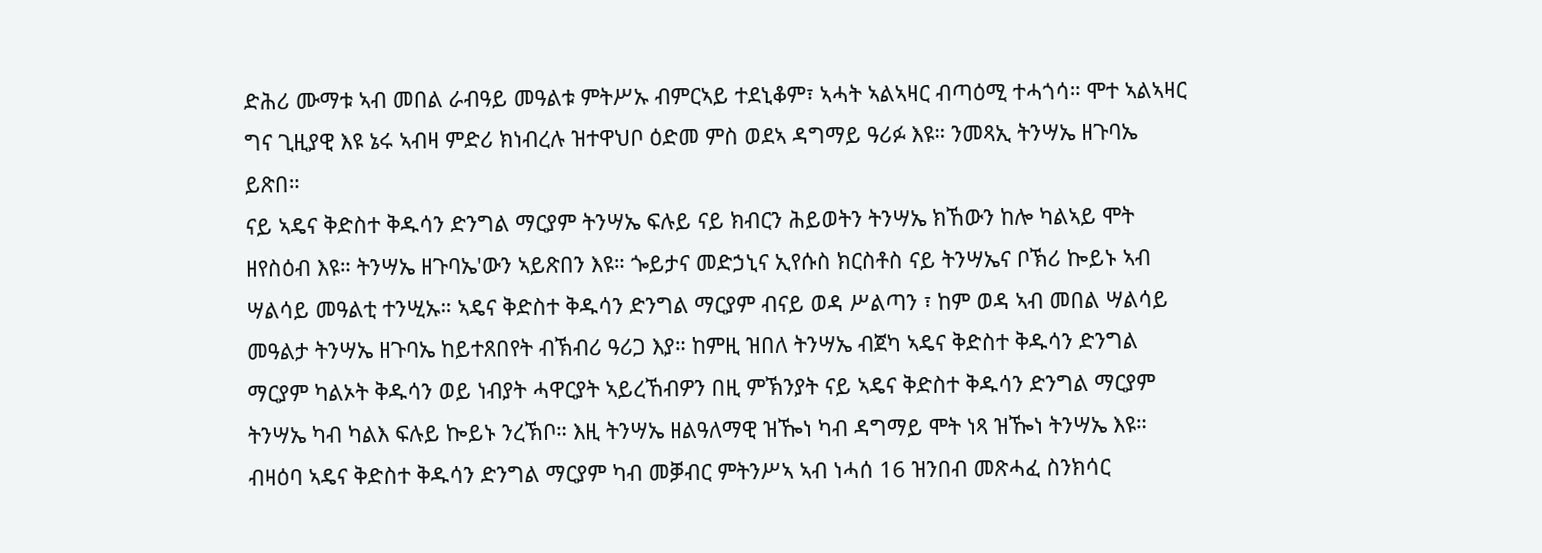ድሕሪ ሙማቱ ኣብ መበል ራብዓይ መዓልቱ ምትሥኡ ብምርኣይ ተደኒቆም፣ ኣሓት ኣልኣዛር ብጣዕሚ ተሓጎሳ። ሞተ ኣልኣዛር ግና ጊዚያዊ እዩ ኔሩ ኣብዛ ምድሪ ክነብረሉ ዝተዋህቦ ዕድመ ምስ ወደኣ ዳግማይ ዓሪፉ እዩ። ንመጻኢ ትንሣኤ ዘጉባኤ ይጽበ።
ናይ ኣዴና ቅድስተ ቅዱሳን ድንግል ማርያም ትንሣኤ ፍሉይ ናይ ክብርን ሕይወትን ትንሣኤ ክኸውን ከሎ ካልኣይ ሞት ዘየስዕብ እዩ። ትንሣኤ ዘጉባኤ'ውን ኣይጽበን እዩ። ጐይታና መድኃኒና ኢየሱስ ክርስቶስ ናይ ትንሣኤና ቦኽሪ ኰይኑ ኣብ ሣልሳይ መዓልቲ ተንሢኡ። ኣዴና ቅድስተ ቅዱሳን ድንግል ማርያም ብናይ ወዳ ሥልጣን ፣ ከም ወዳ ኣብ መበል ሣልሳይ መዓልታ ትንሣኤ ዘጉባኤ ከይተጸበየት ብኽብሪ ዓሪጋ እያ። ከምዚ ዝበለ ትንሣኤ ብጀካ ኣዴና ቅድስተ ቅዱሳን ድንግል ማርያም ካልኦት ቅዱሳን ወይ ነብያት ሓዋርያት ኣይረኸብዎን በዚ ምኽንያት ናይ ኣዴና ቅድስተ ቅዱሳን ድንግል ማርያም ትንሣኤ ካብ ካልእ ፍሉይ ኰይኑ ንረኽቦ። እዚ ትንሣኤ ዘልዓለማዊ ዝዀነ ካብ ዳግማይ ሞት ነጻ ዝዀነ ትንሣኤ እዩ።
ብዛዕባ ኣዴና ቅድስተ ቅዱሳን ድንግል ማርያም ካብ መቓብር ምትንሥኣ ኣብ ነሓሰ 16 ዝንበብ መጽሓፈ ስንክሳር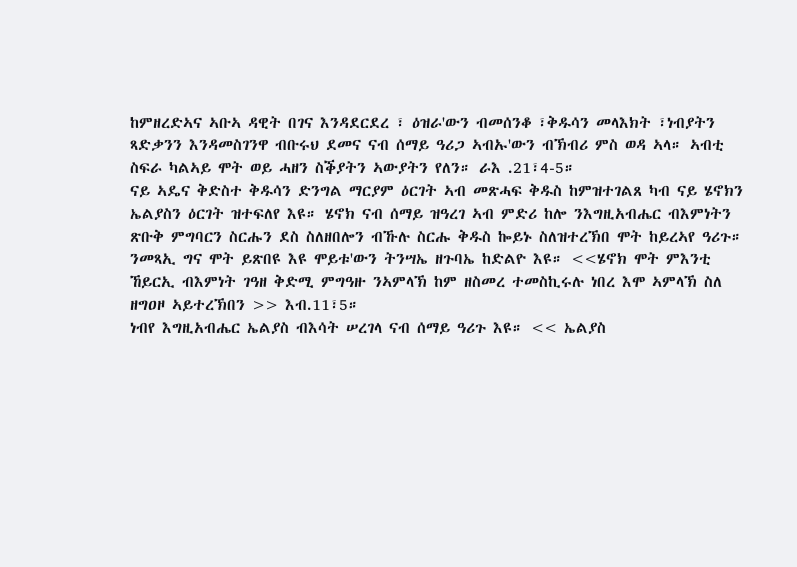ከምዘረድኣና ኣቡኣ ዳዊት በገና እንዳደርደረ ፣ ዕዝራ'ውን ብመሰንቆ ፣ቅዱሳን መላእክት ፣ነብያትን ጻድቃንን እንዳመስገንዋ ብቡሩህ ደመና ናብ ሰማይ ዓሪጋ ኣብኡ'ውን ብኽብሪ ምስ ወዳ ኣላ። ኣብቲ ስፍራ ካልኣይ ሞት ወይ ሓዘን ስቕያትን ኣውያትን የለን። ራእ .21፣4-5።
ናይ ኣዴና ቅድስተ ቅዱሳን ድንግል ማርያም ዕርገት ኣብ መጽሓፍ ቅዱስ ከምዝተገልጸ ካብ ናይ ሄኖክን ኤልያስን ዕርገት ዝተፍለየ እዩ። ሄኖክ ናብ ሰማይ ዝዓረገ ኣብ ምድሪ ከሎ ንእግዚአብሔር ብእምነትን ጽቡቅ ምግባርን ስርሑን ደስ ስለዘበሎን ብኹሉ ስርሑ ቅዱስ ኰይኑ ስለዝተረኽበ ሞት ከይረኣየ ዓሪጉ። ንመጻኢ ግና ሞት ይጽበዩ እዩ ሞይቱ'ውን ትንሣኤ ዘጉባኤ ከድልዮ እዩ። <<ሄኖክ ሞት ምእንቲ ኸይርኢ ብእምነት ገዓዘ ቅድሚ ምግዓዙ ንኣምላኽ ከም ዘስመረ ተመስኪሩሉ ነበረ እሞ ኣምላኽ ስለ ዘግዐዞ ኣይተረኽበን >> እብ.11፣5።
ነብየ እግዚአብሔር ኤልያስ ብእሳት ሠረገላ ናብ ሰማይ ዓሪጉ እዩ። << ኤልያስ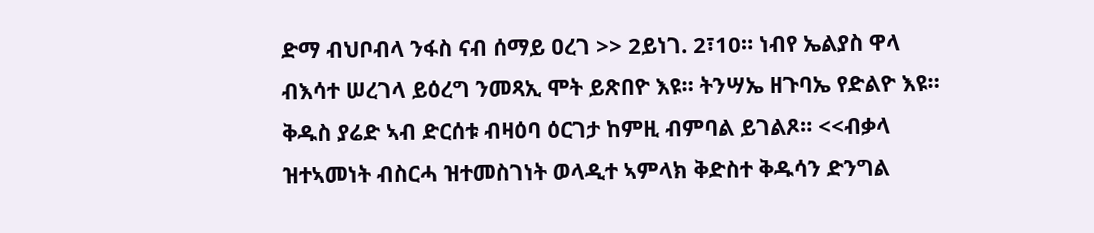ድማ ብህቦብላ ንፋስ ናብ ሰማይ ዐረገ >> 2ይነገ. 2፣10። ነብየ ኤልያስ ዋላ ብእሳተ ሠረገላ ይዕረግ ንመጻኢ ሞት ይጽበዮ እዩ። ትንሣኤ ዘጉባኤ የድልዮ እዩ።
ቅዱስ ያሬድ ኣብ ድርሰቱ ብዛዕባ ዕርገታ ከምዚ ብምባል ይገልጾ። <<ብቃላ ዝተኣመነት ብስርሓ ዝተመስገነት ወላዲተ ኣምላክ ቅድስተ ቅዱሳን ድንግል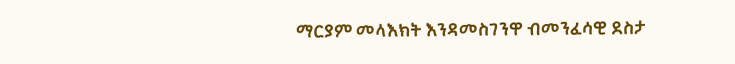ማርያም መላእክት እንዳመስገንዋ ብመንፈሳዊ ደስታ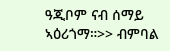ዓጂቦም ናብ ሰማይ ኣዕሪጎማ።>> ብምባል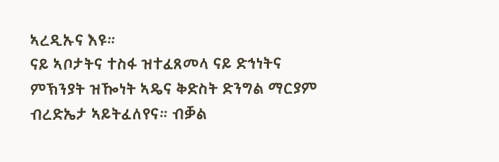ኣረዲኡና እዩ።
ናይ ኣቦታትና ተስፋ ዝተፈጸመላ ናይ ድኅነትና ምኽንያት ዝዀነት ኣዴና ቅድስት ድንግል ማርያም ብረድኤታ ኣይትፈለየና። ብቓል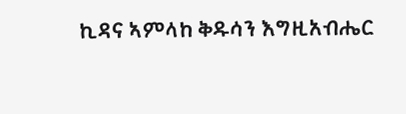ኪዳና ኣምላከ ቅዱሳን እግዚአብሔር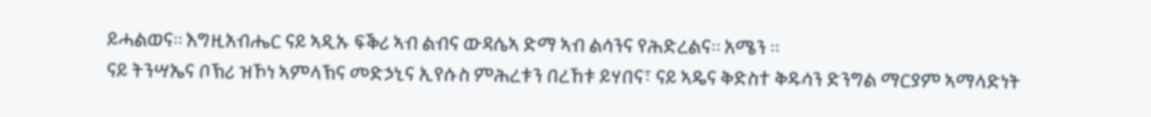ይሓልወና። እግዚአብሔር ናይ ኣዲኡ ፍቕሪ ኣብ ልብና ውዳሴኣ ድማ ኣብ ልሳንና የሕድረልና። አሜን ።
ናይ ትንሣኤና ቦኽሪ ዝኾነ ኣምላኽና መድኃኒና ኢየሱስ ምሕረቱን በረኸቱ ይሃበና፣ ናይ ኣዴና ቅድስተ ቅዱሳን ድንግል ማርያም ኣማላድነት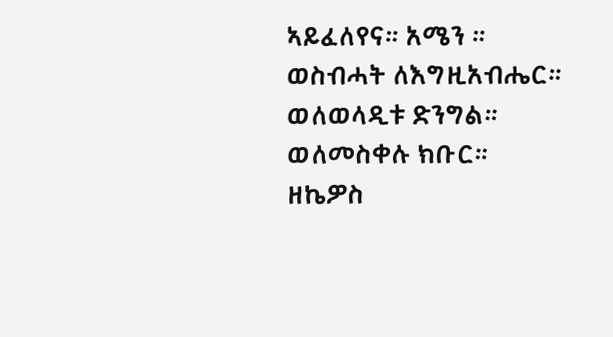ኣይፈለየና። አሜን ።
ወስብሓት ለእግዚአብሔር።
ወለወላዲቱ ድንግል።
ወለመስቀሉ ክቡር።
ዘኬዎስ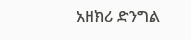አዘክሪ ድንግል